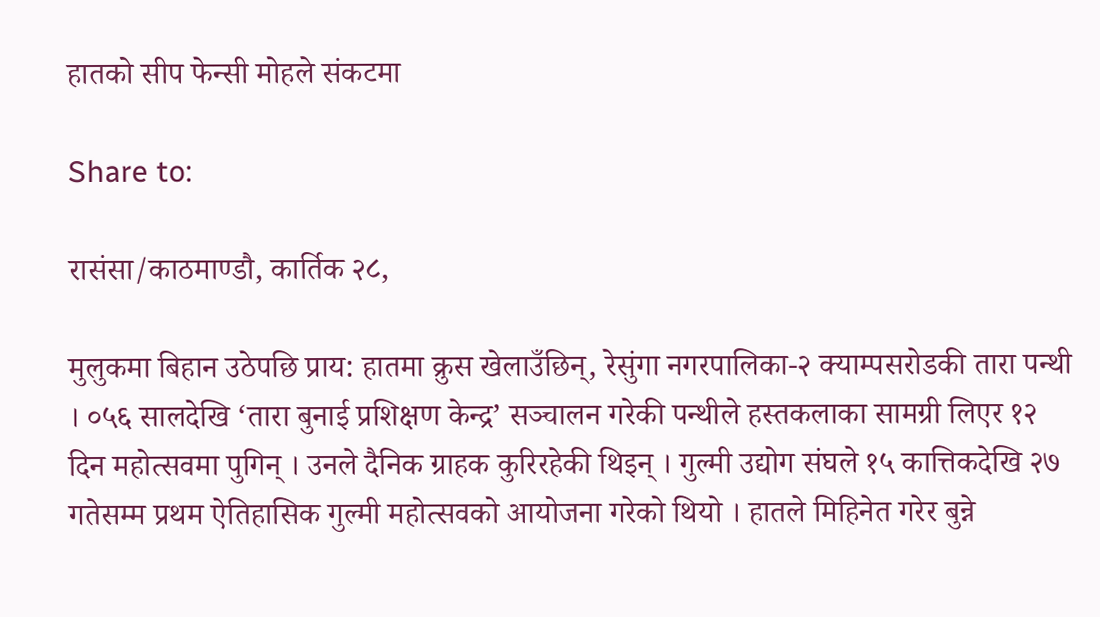हातको सीप फेन्सी मोहले संकटमा

Share to:

रासंसा/काठमाण्डौ, कार्तिक २८,

मुलुकमा बिहान उठेपछि प्राय: हातमा क्रुस खेलाउँछिन्, रेसुंगा नगरपालिका-२ क्याम्पसरोडकी तारा पन्थी । ०५६ सालदेखि ‘तारा बुनाई प्रशिक्षण केन्द्र’ सञ्चालन गरेकी पन्थीले हस्तकलाका सामग्री लिएर १२ दिन महोत्सवमा पुगिन् । उनले दैनिक ग्राहक कुरिरहेकी थिइन् । गुल्मी उद्योग संघले १५ कात्तिकदेखि २७ गतेसम्म प्रथम ऐतिहासिक गुल्मी महोत्सवको आयोजना गरेको थियो । हातले मिहिनेत गरेर बुन्ने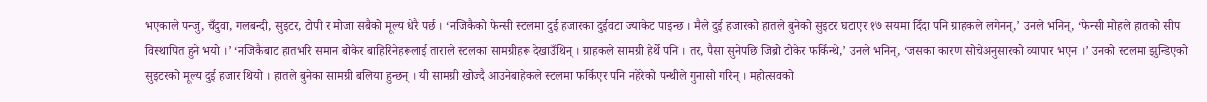भएकाले पन्जु, चँदुवा, गलबन्दी, सुइटर, टोपी र मोजा सबैको मूल्य धेरै पर्छ । ‘नजिकैको फेन्सी स्टलमा दुई हजारका दुईवटा ज्याकेट पाइन्छ । मैले दुई हजारको हातले बुनेको सुइटर घटाएर १७ सयमा दिँदा पनि ग्राहकले लगेनन्,’ उनले भनिन्, ‘फेन्सी मोहले हातको सीप विस्थापित हुने भयो ।’ ‘नजिकैबाट हातभरि समान बोकेर बाहिरिनेहरूलाई ताराले स्टलका सामग्रीहरू देखाउँथिन् । ग्राहकले सामग्री हेर्थे पनि । तर, पैसा सुनेपछि जिब्रो टोकेर फर्किन्थे,’ उनले भनिन्, ‘जसका कारण सोचेअनुसारको व्यापार भएन ।’ उनको स्टलमा झुन्डिएको सुइटरको मूल्य दुई हजार थियो । हातले बुनेका सामग्री बलिया हुन्छन् । यी सामग्री खोज्दै आउनेबाहेकले स्टलमा फर्किएर पनि नहेरेको पन्थीले गुनासो गरिन् । महोत्सवको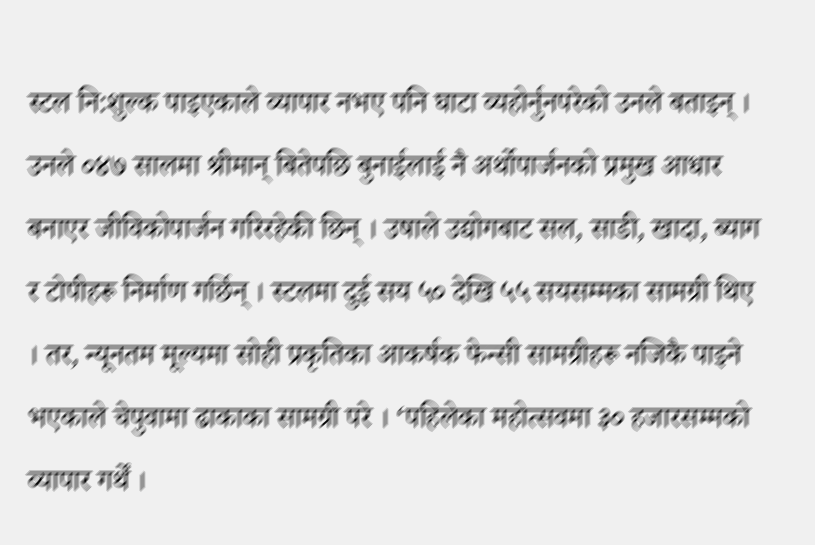स्टल नि:शुल्क पाइएकाले व्यापार नभए पनि घाटा व्यहोर्नुनपरेको उनले बताइन् । उनले ०४७ सालमा श्रीमान् बितेपछि बुनाईलाई नै अर्थोपार्जनको प्रमुख आधार बनाएर जीविकोपार्जन गरिरहेकी छिन् । उषाले उद्योगबाट सल, साडी, खादा, ब्याग र टोपीहरू निर्माण गर्छिन् । स्टलमा दुई सय ५० देखि ५५ सयसम्मका सामग्री थिए । तर, न्यूनतम मूल्यमा सोही प्रकृतिका आकर्षक फेन्सी सामग्रीहरू नजिकै पाइने भएकाले चेपुवामा ढाकाका सामग्री परे । ‘पहिलेका महोत्सवमा ३० हजारसम्मको व्यापार गर्थें ।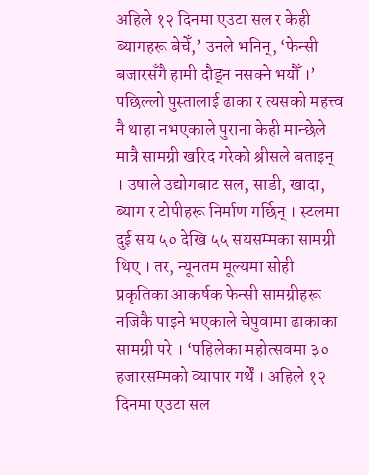अहिले १२ दिनमा एउटा सल र केही ब्यागहरू बेचेँ,’ उनले भनिन्, ‘फेन्सी बजारसँगै हामी दौड्न नसक्ने भयौँ ।’ पछिल्लो पुस्तालाई ढाका र त्यसको महत्त्व नै थाहा नभएकाले पुराना केही मान्छेले मात्रै सामग्री खरिद गरेको श्रीसले बताइन् । उषाले उद्योगबाट सल, साडी, खादा, ब्याग र टोपीहरू निर्माण गर्छिन् । स्टलमा दुई सय ५० देखि ५५ सयसम्मका सामग्री थिए । तर, न्यूनतम मूल्यमा सोही प्रकृतिका आकर्षक फेन्सी सामग्रीहरू नजिकै पाइने भएकाले चेपुवामा ढाकाका सामग्री परे । ‘पहिलेका महोत्सवमा ३० हजारसम्मको व्यापार गर्थें । अहिले १२ दिनमा एउटा सल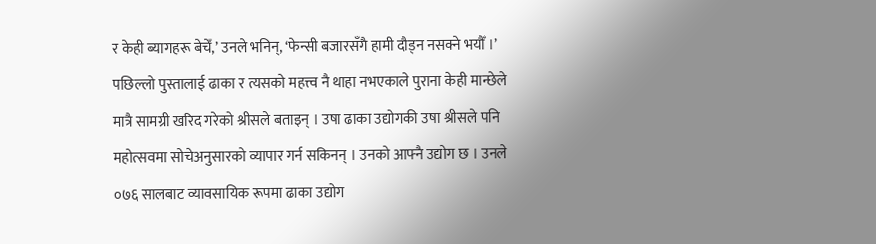र केही ब्यागहरू बेचेँ,’ उनले भनिन्, ‘फेन्सी बजारसँगै हामी दौड्न नसक्ने भयौँ ।’ पछिल्लो पुस्तालाई ढाका र त्यसको महत्त्व नै थाहा नभएकाले पुराना केही मान्छेले मात्रै सामग्री खरिद गरेको श्रीसले बताइन् । उषा ढाका उद्योगकी उषा श्रीसले पनि महोत्सवमा सोचेअनुसारको व्यापार गर्न सकिनन् । उनको आफ्नै उद्योग छ । उनले ०७६ सालबाट व्यावसायिक रूपमा ढाका उद्योग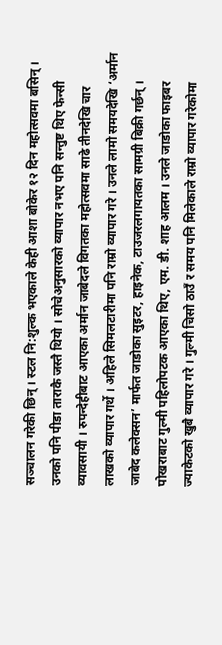सञ्चालन गरेकी छिन् । स्टल नि:शुल्क भएकाले केही आशा बोकेर १२ दिन महोत्सवमा बसिन् । उनको पनि पीडा ताराकै जस्तै थियो । सोचेअनुसारको व्यापार नभए पनि सन्तुष्ट थिए फेन्सी व्यावसायी । रुपन्देहीबाट आएका अर्मान जाबेदले विगतका महोत्सवमा साढे तीनदेखि चार लाखको व्यापार गर्थे । अहिले सिमलटारीमा पनि राम्रो व्यापार गरे । उनले लामो समयदेखि ‘अर्मान जाबेद कलेक्सन’ मार्फत जाडोका सुइटर, हाइनेक, टाउजरलगायतका सामग्री बिक्री गर्छन् । पोखराबाट गुल्मी पहिलोपटक आएका थिए, एम. डी. शाह आलम । उनले जाडोका फाइबर ज्याकेटको खुबै व्यापार गरे । गुल्मी चिसो ठाउँ र समय पनि मिलेकाले राम्रो व्यापार गरेकोमा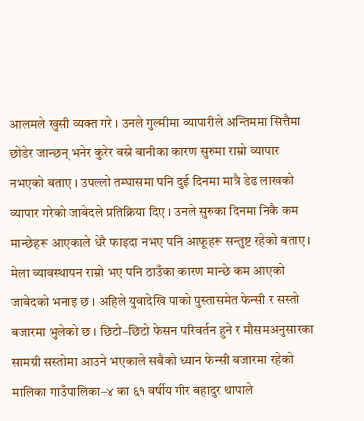आलमले खुसी व्यक्त गरे । उनले गुल्मीमा व्यापारीले अन्तिममा सित्तैमा छोडेर जान्छन् भनेर कुरेर बस्ने बानीका कारण सुरुमा राम्रो व्यापार नभएको बताए । उपल्लो तम्घासमा पनि दुई दिनमा मात्रै डेढ लाखको व्यापार गरेको जाबेदले प्रतिक्रिया दिए । उनले सुरुका दिनमा निकै कम मान्छेहरू आएकाले धेरै फाइदा नभए पनि आफूहरू सन्तुष्ट रहेको बताए । मेला व्यावस्थापन राम्रो भए पनि ठाउँका कारण मान्छे कम आएको जाबेदको भनाइ छ । अहिले युवादेखि पाको पुस्तासमेत फेन्सी र सस्तो बजारमा भुलेको छ । छिटो–छिटो फेसन परिवर्तन हुने र मौसमअनुसारका सामग्री सस्तोमा आउने भएकाले सबैको ध्यान फेन्सी बजारमा रहेको मालिका गाउँपालिका–४ का ६१ वर्षीय गीर बहादुर थापाले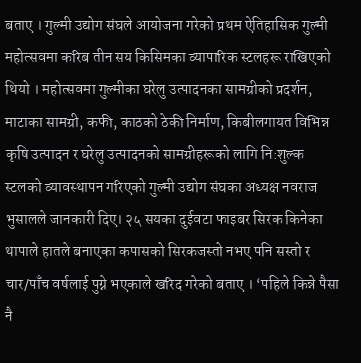बताए । गुल्मी उद्योग संघले आयोजना गरेको प्रथम ऐतिहासिक गुल्मी महोत्सवमा करिब तीन सय किसिमका व्यापारिक स्टलहरू राखिएको थियो । महोत्सवमा गुल्मीका घरेलु उत्पादनका सामग्रीको प्रदर्शन, माटाका सामग्री, कफी, काठको ठेकी निर्माण, किबीलगायत विभिन्न कृषि उत्पादन र घरेलु उत्पादनको सामग्रीहरूको लागि नि:शुल्क स्टलको व्यावस्थापन गरिएको गुल्मी उद्योग संघका अध्यक्ष नवराज भुसालले जानकारी दिए। २५ सयका दुईवटा फाइबर सिरक किनेका थापाले हातले बनाएका कपासको सिरकजस्तो नभए पनि सस्तो र चार/पाँच वर्षलाई पुग्ने भएकाले खरिद गरेको बताए । ‘पहिले किन्ने पैसा नै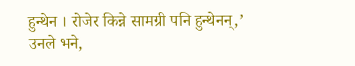हुन्थेन । रोजेर किन्ने सामग्री पनि हुन्थेनन्,’ उनले भने,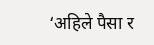‘अहिले पैसा र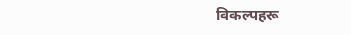विकल्पहरू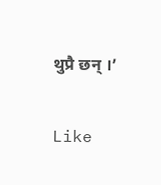थुप्रै छन् ।’

Like